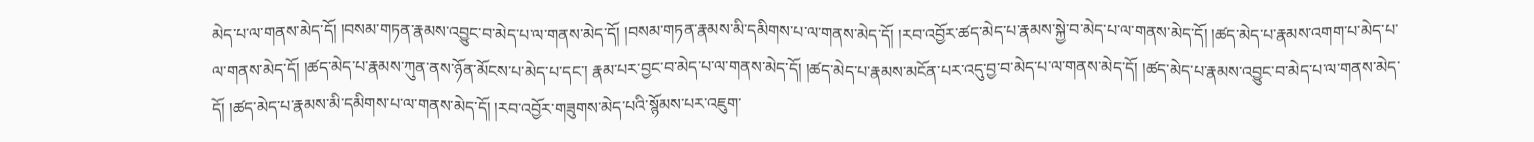མེད་པ་ལ་གནས་མེད་དོ། །བསམ་གཏན་རྣམས་འབྱུང་བ་མེད་པ་ལ་གནས་མེད་དོ། །བསམ་གཏན་རྣམས་མི་དམིགས་པ་ལ་གནས་མེད་དོ། །རབ་འབྱོར་ཚད་མེད་པ་རྣམས་སྐྱེ་བ་མེད་པ་ལ་གནས་མེད་དོ། །ཚད་མེད་པ་རྣམས་འགག་པ་མེད་པ་ལ་གནས་མེད་དོ། །ཚད་མེད་པ་རྣམས་ཀུན་ནས་ཉོན་མོངས་པ་མེད་པ་དང་། རྣམ་པར་བྱང་བ་མེད་པ་ལ་གནས་མེད་དོ། །ཚད་མེད་པ་རྣམས་མངོན་པར་འདུ་བྱ་བ་མེད་པ་ལ་གནས་མེད་དོ། །ཚད་མེད་པ་རྣམས་འབྱུང་བ་མེད་པ་ལ་གནས་མེད་དོ། །ཚད་མེད་པ་རྣམས་མི་དམིགས་པ་ལ་གནས་མེད་དོ། །རབ་འབྱོར་གཟུགས་མེད་པའི་སྙོམས་པར་འཇུག་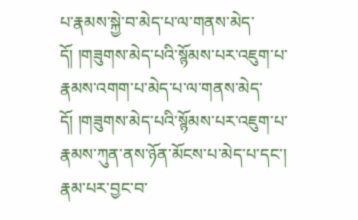པ་རྣམས་སྐྱེ་བ་མེད་པ་ལ་གནས་མེད་དོ། །གཟུགས་མེད་པའི་སྙོམས་པར་འཇུག་པ་རྣམས་འགག་པ་མེད་པ་ལ་གནས་མེད་དོ། །གཟུགས་མེད་པའི་སྙོམས་པར་འཇུག་པ་རྣམས་ཀུན་ནས་ཉོན་མོངས་པ་མེད་པ་དང་། རྣམ་པར་བྱང་བ་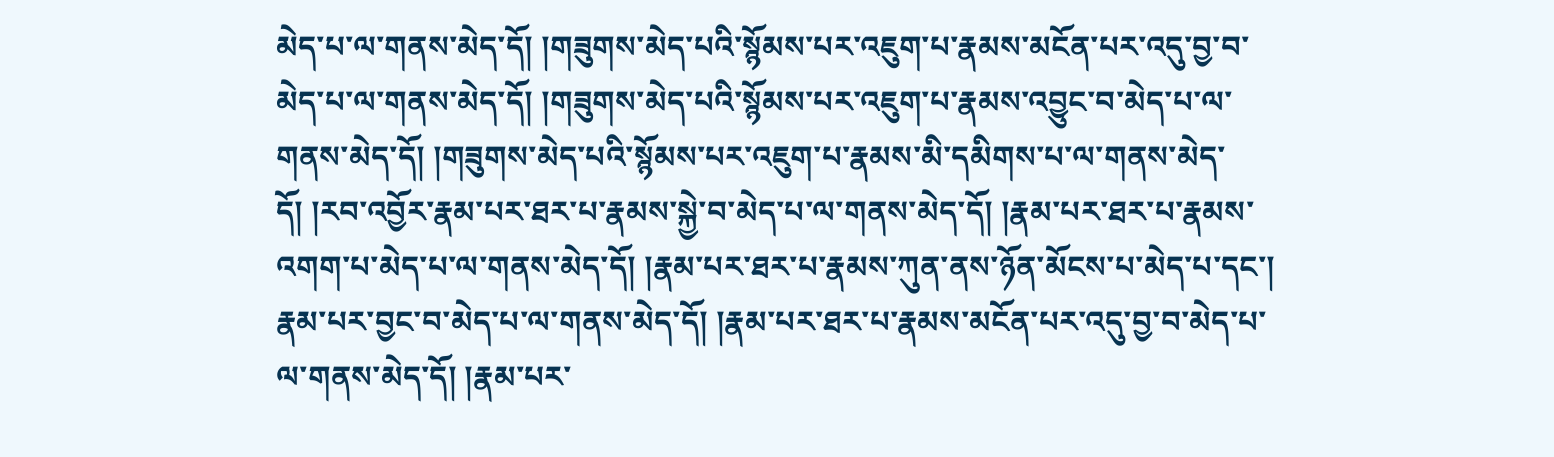མེད་པ་ལ་གནས་མེད་དོ། །གཟུགས་མེད་པའི་སྙོམས་པར་འཇུག་པ་རྣམས་མངོན་པར་འདུ་བྱ་བ་མེད་པ་ལ་གནས་མེད་དོ། །གཟུགས་མེད་པའི་སྙོམས་པར་འཇུག་པ་རྣམས་འབྱུང་བ་མེད་པ་ལ་གནས་མེད་དོ། །གཟུགས་མེད་པའི་སྙོམས་པར་འཇུག་པ་རྣམས་མི་དམིགས་པ་ལ་གནས་མེད་དོ། །རབ་འབྱོར་རྣམ་པར་ཐར་པ་རྣམས་སྐྱེ་བ་མེད་པ་ལ་གནས་མེད་དོ། །རྣམ་པར་ཐར་པ་རྣམས་འགག་པ་མེད་པ་ལ་གནས་མེད་དོ། །རྣམ་པར་ཐར་པ་རྣམས་ཀུན་ནས་ཉོན་མོངས་པ་མེད་པ་དང་། རྣམ་པར་བྱང་བ་མེད་པ་ལ་གནས་མེད་དོ། །རྣམ་པར་ཐར་པ་རྣམས་མངོན་པར་འདུ་བྱ་བ་མེད་པ་ལ་གནས་མེད་དོ། །རྣམ་པར་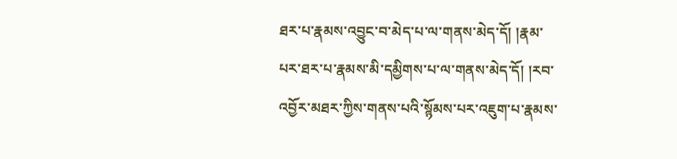ཐར་པ་རྣམས་འབྱུང་བ་མེད་པ་ལ་གནས་མེད་དོ། །རྣམ་པར་ཐར་པ་རྣམས་མི་དམྱིགས་པ་ལ་གནས་མེད་དོ། །རབ་འབྱོར་མཐར་ཀྱིས་གནས་པའི་སྙོམས་པར་འཇུག་པ་རྣམས་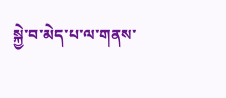སྐྱེ་བ་མེད་པ་ལ་གནས་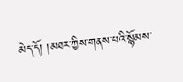མེད་དོ། །མཐར་ཀྱིས་གནས་པའི་སྙོམས་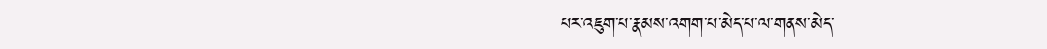པར་འཇུག་པ་རྣམས་འགག་པ་མེད་པ་ལ་གནས་མེད་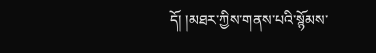དོ། །མཐར་ཀྱིས་གནས་པའི་སྙོམས་